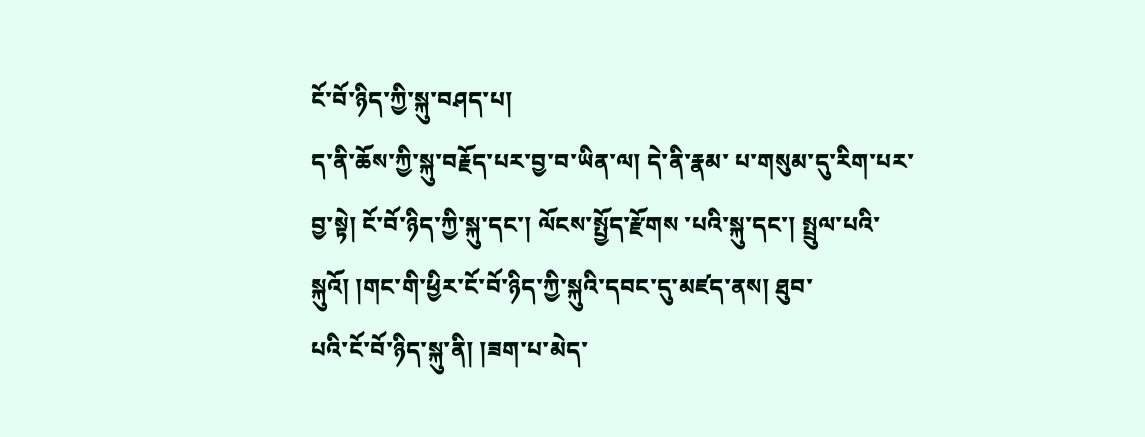ངོ་བོ་ཉིད་ཀྱི་སྐུ་བཤད་པ།
ད་ནི་ཆོས་ཀྱི་སྐུ་བརྗོད་པར་བྱ་བ་ཡིན་ལ། དེ་ནི་རྣམ་ པ་གསུམ་དུ་རིག་པར་བྱ་སྟེ། ངོ་བོ་ཉིད་ཀྱི་སྐུ་དང་། ལོངས་སྤྱོད་རྫོགས ་པའི་སྐུ་དང་། སྤྲུལ་པའི་སྐུའོ། །གང་གི་ཕྱིར་ངོ་བོ་ཉིད་ཀྱི་སྐུའི་དབང་དུ་མཛད་ནས། ཐུབ་
པའི་ངོ་བོ་ཉིད་སྐུ་ནི། །ཟག་པ་མེད་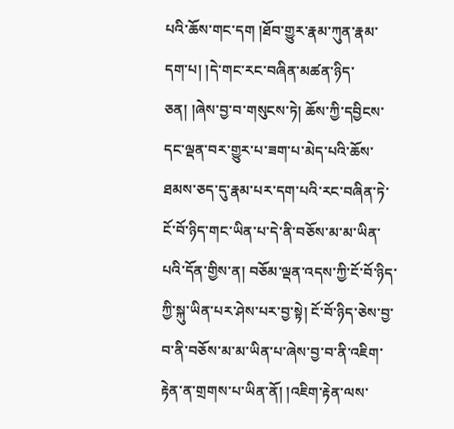པའི་ཆོས་གང་དག །ཐོབ་གྱུར་རྣམ་ཀུན་རྣམ་དག་པ། །དེ་གང་རང་བཞིན་མཚན་ཉིད་ཅན། །ཞེས་བྱ་བ་གསུངས་ཏེ། ཆོས་ཀྱི་དབྱིངས་དང་ལྡན་བར་གྱུར་པ་ཟག་པ་མེད་པའི་ཆོས་ཐམས་ཅད་དུ་རྣམ་པར་དག་པའི་རང་བཞིན་ཏེ་ངོ་བོ་ཉིད་གང་ཡིན་པ་དེ་ནི་བཅོས་མ་མ་ཡིན་པའི་དོན་གྱིས་ན། བཅོམ་ལྡན་འདས་ཀྱི་ངོ་བོ་ཉིད་ཀྱི་སྐུ་ཡིན་པར་ཤེས་པར་བྱ་སྟེ། ངོ་བོ་ཉིད་ཅེས་བྱ་བ་ནི་བཅོས་མ་མ་ཡིན་པ་ཞེས་བྱ་བ་ནི་འཇིག་རྟེན་ན་གྲགས་པ་ཡིན་ནོ། །འཇིག་རྟེན་ལས་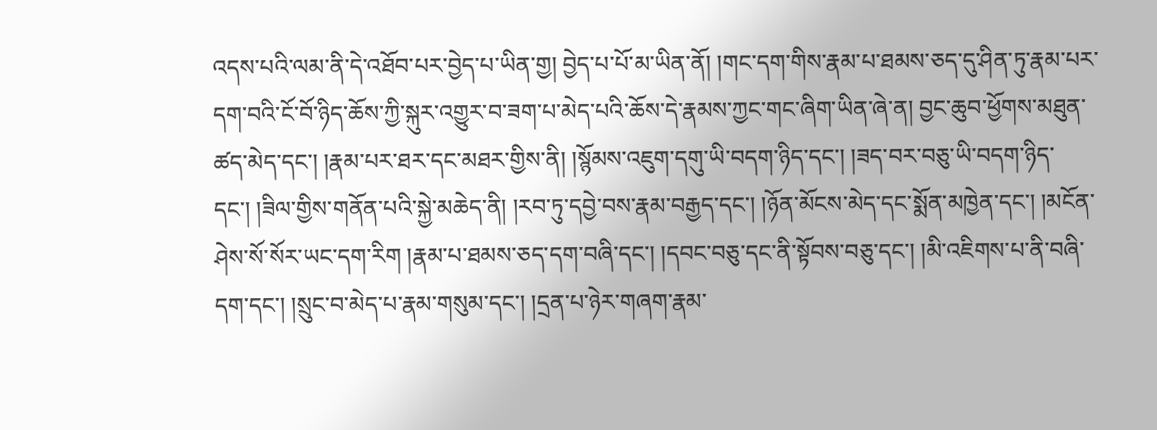འདས་པའི་ལམ་ནི་དེ་འཐོབ་པར་བྱེད་པ་ཡིན་གྱ། བྱེད་པ་པོ་མ་ཡིན་ནོ། །གང་དག་གིས་རྣམ་པ་ཐམས་ཅད་དུ་ཤིན་ཏུ་རྣམ་པར་དག་བའི་ངོ་བོ་ཉིད་ཆོས་ཀྱི་སྐུར་འགྱུར་བ་ཟག་པ་མེད་པའི་ཆོས་དེ་རྣམས་ཀྱང་གང་ཞིག་ཡིན་ཞེ་ན། བྱང་ཆུབ་ཕྱོགས་མཐུན་ཚད་མེད་དང་། །རྣམ་པར་ཐར་དང་མཐར་གྱིས་ནི། །སྙོམས་འཇུག་དགུ་ཡི་བདག་ཉིད་དང་། །ཟད་བར་བཅུ་ཡི་བདག་ཉིད་དང་། །ཟིལ་གྱིས་གནོན་པའི་སྐྱེ་མཆེད་ནི། །རབ་ཏུ་དབྱེ་བས་རྣམ་བརྒྱད་དང་། །ཉོན་མོངས་མེད་དང་སྨོན་མཁྱེན་དང་། །མངོན་ཤེས་སོ་སོར་ཡང་དག་རིག །རྣམ་པ་ཐམས་ཅད་དག་བཞི་དང་། །དབང་བཅུ་དང་ནི་སྟོབས་བཅུ་དང་། །མི་འཇིགས་པ་ནི་བཞི་དག་དང་། །སྲུང་བ་མེད་པ་རྣམ་གསུམ་དང་། །དྲན་པ་ཉེར་གཞག་རྣམ་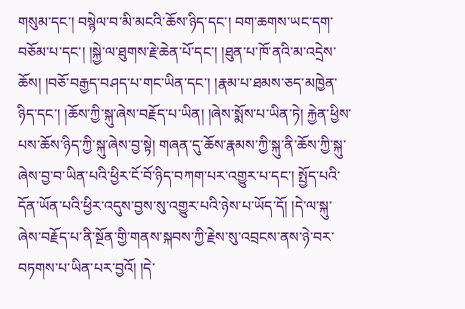གསུམ་དང་། བསྙེལ་བ་མི་མངའི་ཆོས་ཉིད་དང་། བག་ཆགས་ཡང་དག་བཅོམ་པ་དང་། །སྐྱེ་ལ་ཐུགས་རྗེ་ཆེན་པོ་དང་། །ཐུན་པ་ཁོ་ནའི་མ་འདྲེས་ཆོས། །བཅོ་བརྒྱད་བཤད་པ་གང་ཡིན་དང་། །རྣམ་པ་ཐམས་ཅད་མཁྱེན་ཉིད་དང་། །ཆོས་ཀྱི་སྐུ་ཞེས་བརྗོད་པ་ཡིན། །ཞེས་སྨོས་པ་ཡིན་ཏེ། རྐྱེན་ཕྱིས་པས་ཆོས་ཉིད་ཀྱི་སྐུ་ཞེས་བྱ་སྟེ། གཞན་དུ་ཆོས་རྣམས་ཀྱི་སྐུ་ནི་ཆོས་ཀྱི་སྐུ་ཞེས་བྱ་བ་ཡིན་པའི་ཕྱིར་ངོ་བོ་ཉིད་བཀག་པར་འགྱུར་པ་དང་། སྤྱོད་པའི་དོན་ཡོན་པའི་ཕྱིར་འདུས་བྱས་སུ་འགྱུར་པའི་ཉེས་པ་ཡོད་དོ། །དེ་ལ་སྐུ་ཞེས་བརྗོད་པ་ནི་སྔོན་གྱི་གནས་སྐབས་ཀྱི་རྗེས་སུ་འབྲངས་ནས་ཉེ་བར་བཏགས་པ་ཡིན་པར་བྱའོ། །དེ་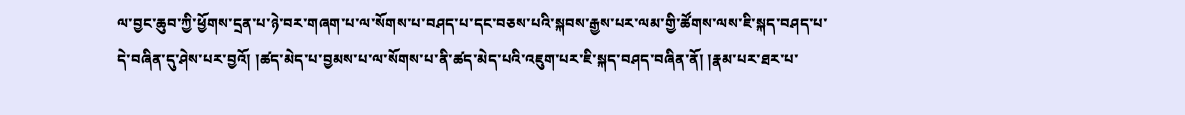ལ་བྱང་ཆུབ་ཀྱི་ཕྱོགས་དྲན་པ་ཉེ་བར་གཞག་པ་ལ་སོགས་པ་བཤད་པ་དང་བཅས་པའི་སྐབས་རྒྱས་པར་ལམ་གྱི་ཚོགས་ལས་ཇི་སྐད་བཤད་པ་
དེ་བཞིན་དུ་ཤེས་པར་བྱའོ། །ཚད་མེད་པ་བྱམས་པ་ལ་སོགས་པ་ནི་ཚད་མེད་པའི་འཇུག་པར་ཇི་སྐད་བཤད་བཞིན་ནོ། །རྣམ་པར་ཐར་པ་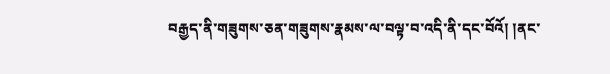བརྒྱད་ནི་གཟུགས་ཅན་གཟུགས་རྣམས་ལ་བལྟ་བ་འདི་ནི་དང་བོའོ། །ནང་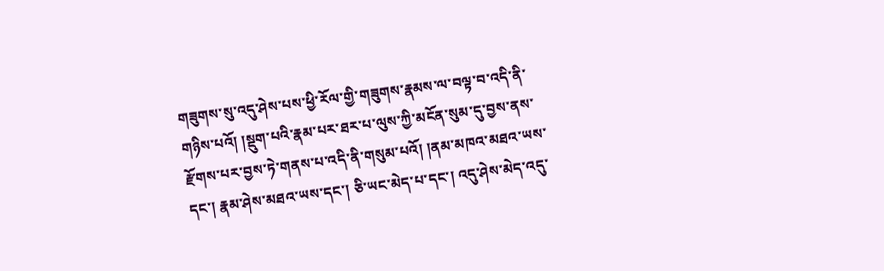གཟུགས་སུ་འདུ་ཤེས་པས་ཕྱི་རོལ་གྱི་གཟུགས་རྣམས་ལ་བལྟ་བ་འདི་ནི་གཉིས་པའོ། །སྡུག་པའི་རྣམ་པར་ཐར་པ་ལུས་ཀྱི་མངོན་སུམ་དུ་བྱས་ནས་རྫོགས་པར་བྱས་ཏེ་གནས་པ་འདི་ནི་གསུམ་པའོ། །ནམ་མཁའ་མཐའ་ཡས་དང་། རྣམ་ཤེས་མཐའ་ཡས་དང་། ཅི་ཡང་མེད་པ་དང་། འདུ་ཤེས་མེད་འདུ་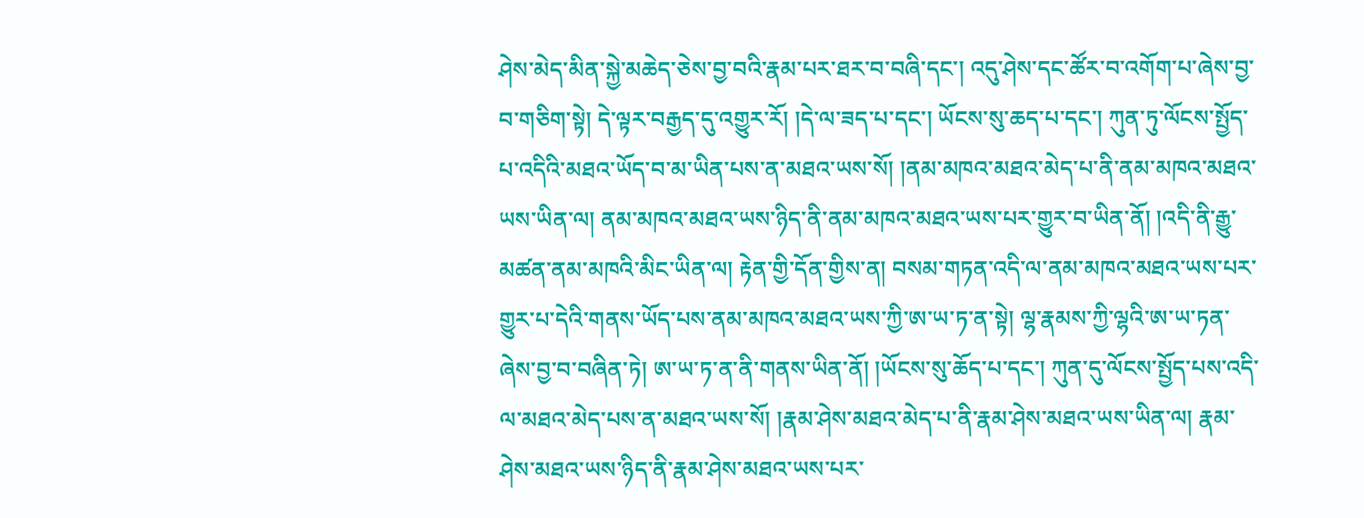ཤེས་མེད་མིན་སྐྱེ་མཆེད་ཅེས་བྱ་བའི་རྣམ་པར་ཐར་བ་བཞི་དང་། འདུ་ཤེས་དང་ཚོར་བ་འགོག་པ་ཞེས་བྱ་བ་གཅིག་སྟེ། དེ་ལྟར་བརྒྱད་དུ་འགྱུར་རོ། །དེ་ལ་ཟད་པ་དང་། ཡོངས་སུ་ཆད་པ་དང་། ཀུན་ཏུ་ལོངས་སྤྱོད་པ་འདིའི་མཐའ་ཡོད་བ་མ་ཡིན་པས་ན་མཐའ་ཡས་སོ། །ནམ་མཁའ་མཐའ་མེད་པ་ནི་ནམ་མཁའ་མཐའ་ཡས་ཡིན་ལ། ནམ་མཁའ་མཐའ་ཡས་ཉིད་ནི་ནམ་མཁའ་མཐའ་ཡས་པར་གྱུར་བ་ཡིན་ནོ། །འདི་ནི་རྒྱུ་མཚན་ནམ་མཁའི་མིང་ཡིན་ལ། རྟེན་གྱི་དོན་གྱིས་ན། བསམ་གཏན་འདི་ལ་ནམ་མཁའ་མཐའ་ཡས་པར་གྱུར་པ་དེའི་གནས་ཡོད་པས་ནམ་མཁའ་མཐའ་ཡས་ཀྱི་ཨ་ཡ་ཏ་ན་སྟེ། ལྷ་རྣམས་ཀྱི་ལྷའི་ཨ་ཡ་ཏན་ཞེས་བྱ་བ་བཞིན་ཏེ། ཨ་ཡ་ཏ་ན་ནི་གནས་ཡིན་ནོ། །ཡོངས་སུ་ཆོད་པ་དང་། ཀུན་དུ་ལོངས་སྤྱོད་པས་འདི་ལ་མཐའ་མེད་པས་ན་མཐའ་ཡས་སོ། །རྣམ་ཤེས་མཐའ་མེད་པ་ནི་རྣམ་ཤེས་མཐའ་ཡས་ཡིན་ལ། རྣམ་ཤེས་མཐའ་ཡས་ཉིད་ནི་རྣམ་ཤེས་མཐའ་ཡས་པར་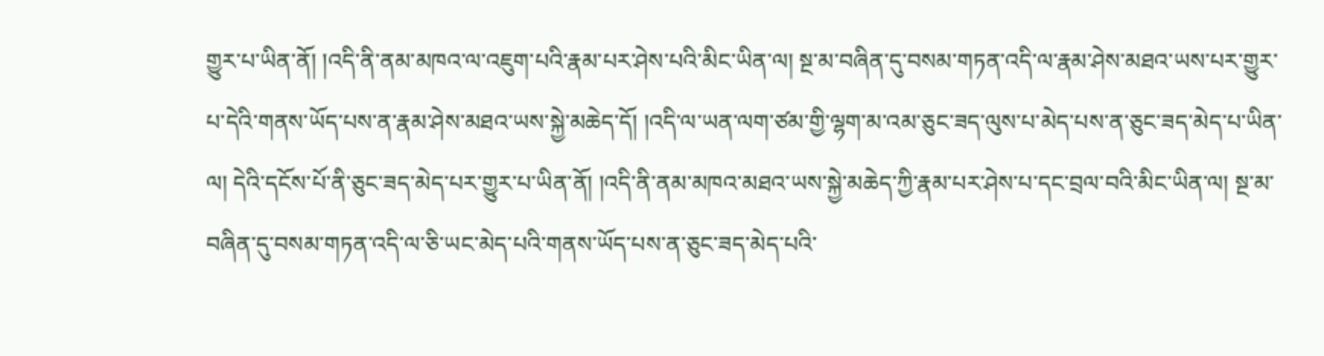གྱུར་པ་ཡིན་ནོ། །འདི་ནི་ནམ་མཁའ་ལ་འཇུག་པའི་རྣམ་པར་ཤེས་པའི་མིང་ཡིན་ལ། སྔ་མ་བཞིན་དུ་བསམ་གཏན་འདི་ལ་རྣམ་ཤེས་མཐའ་ཡས་པར་གྱུར་པ་དེའི་གནས་ཡོད་པས་ན་རྣམ་ཤེས་མཐའ་ཡས་སྐྱེ་མཆེད་དོ། །འདི་ལ་ཡན་ལག་ཙམ་གྱི་ལྷག་མ་འམ་ཅུང་ཟད་ལུས་པ་མེད་པས་ན་ཅུང་ཟད་མེད་པ་ཡིན་ལ། དེའི་དངོས་པོ་ནི་ཅུང་ཟད་མེད་པར་གྱུར་པ་ཡིན་ནོ། །འདི་ནི་ནམ་མཁའ་མཐའ་ཡས་སྐྱེ་མཆེད་ཀྱི་རྣམ་པར་ཤེས་པ་དང་བྲལ་བའི་མིང་ཡིན་ལ། སྔ་མ་བཞིན་དུ་བསམ་གཏན་འདི་ལ་ཅི་ཡང་མེད་པའི་གནས་ཡོད་པས་ན་ཅུང་ཟད་མེད་པའི་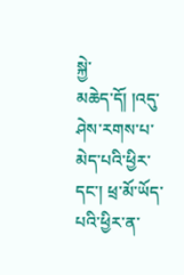སྐྱེ་
མཆེད་དོ། །འདུ་ཤེས་རགས་པ་མེད་པའི་ཕྱིར་དང་། ཕྲ་མོ་ཡོད་པའི་ཕྱིར་ན་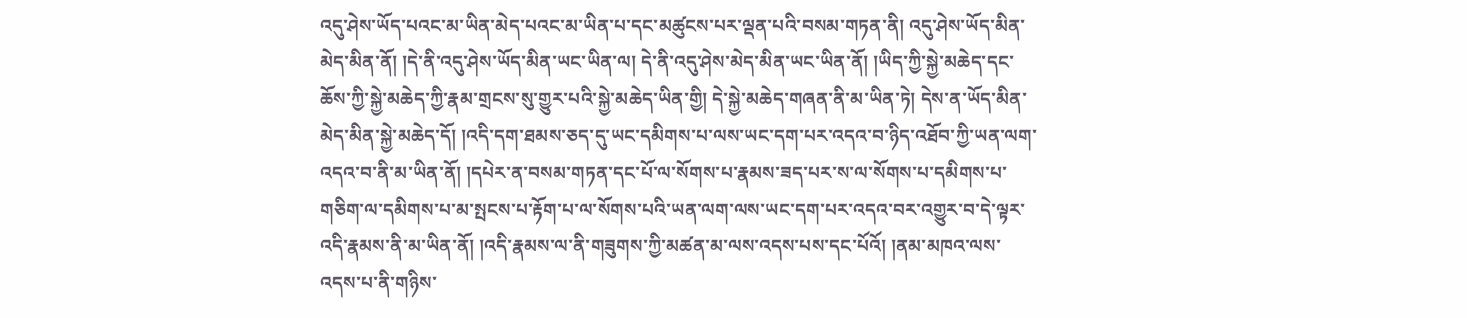འདུ་ཤེས་ཡོད་པའང་མ་ཡིན་མེད་པའང་མ་ཡིན་པ་དང་མཚུངས་པར་ལྡན་པའི་བསམ་གཏན་ནི། འདུ་ཤེས་ཡོད་མིན་མེད་མིན་ནོ། །དེ་ནི་འདུ་ཤེས་ཡོད་མིན་ཡང་ཡིན་ལ། དེ་ནི་འདུ་ཤེས་མེད་མིན་ཡང་ཡིན་ནོ། །ཡིད་ཀྱི་སྐྱེ་མཆེད་དང་ཆོས་ཀྱི་སྐྱེ་མཆེད་ཀྱི་རྣམ་གྲངས་སུ་གྱུར་པའི་སྐྱེ་མཆེད་ཡིན་གྱི། དེ་སྐྱེ་མཆེད་གཞན་ནི་མ་ཡིན་ཏེ། དེས་ན་ཡོད་མིན་མེད་མིན་སྐྱེ་མཆེད་དོ། །འདི་དག་ཐམས་ཅད་དུ་ཡང་དམིགས་པ་ལས་ཡང་དག་པར་འདའ་བ་ཉིད་འཐོབ་ཀྱི་ཡན་ལག་འདའ་བ་ནི་མ་ཡིན་ནོ། །དཔེར་ན་བསམ་གཏན་དང་པོ་ལ་སོགས་པ་རྣམས་ཟད་པར་ས་ལ་སོགས་པ་དམིགས་པ་གཅིག་ལ་དམིགས་པ་མ་སྤངས་པ་རྟོག་པ་ལ་སོགས་པའི་ཡན་ལག་ལས་ཡང་དག་པར་འདའ་བར་འགྱུར་བ་དེ་ལྟར་འདི་རྣམས་ནི་མ་ཡིན་ནོ། །འདི་རྣམས་ལ་ནི་གཟུགས་ཀྱི་མཚན་མ་ལས་འདས་པས་དང་པོའོ། །ནམ་མཁའ་ལས་འདས་པ་ནི་གཉིས་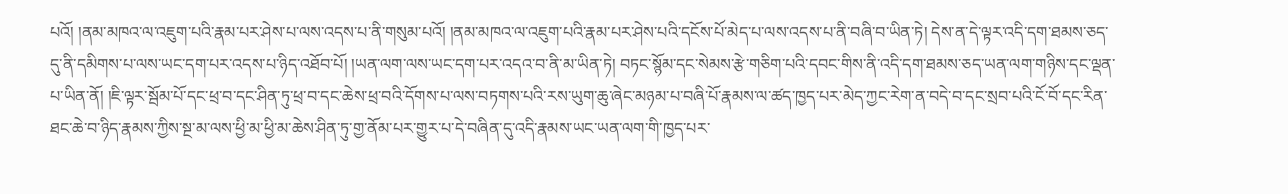པའོ། །ནམ་མཁའ་ལ་འཇུག་པའི་རྣམ་པར་ཤེས་པ་ལས་འདས་པ་ནི་གསུམ་པའོ། །ནམ་མཁའ་ལ་འཇུག་པའི་རྣམ་པར་ཤེས་པའི་དངོས་པོ་མེད་པ་ལས་འདས་པ་ནི་བཞི་བ་ཡིན་ཏེ། དེས་ན་དེ་ལྟར་འདི་དག་ཐམས་ཅད་དུ་ནི་དམིགས་པ་ལས་ཡང་དག་པར་འདས་པ་ཉིད་འཐོབ་པོ། །ཡན་ལག་ལས་ཡང་དག་པར་འདའ་བ་ནི་མ་ཡིན་ཏེ། བཏང་སྙོམ་དང་སེམས་རྩེ་གཅིག་པའི་དབང་གིས་ནི་འདི་དག་ཐམས་ཅད་ཡན་ལག་གཉིས་དང་ལྡན་པ་ཡིན་ནོ། །ཇི་ལྟར་སྦོམ་པོ་དང་ཕྲ་བ་དང་ཤིན་ཏུ་ཕྲ་བ་དང་ཆེས་ཕྲ་བའི་དོགས་པ་ལས་བཏགས་པའི་རས་ཡུག་ཆུ་ཞེང་མཉམ་པ་བཞི་པོ་རྣམས་ལ་ཚད་ཁྱད་པར་མེད་ཀྱང་རེག་ན་བདེ་བ་དང་སྲབ་པའི་ངོ་བོ་དང་རིན་ཐང་ཆེ་བ་ཉིད་རྣམས་ཀྱིས་སྔ་མ་ལས་ཕྱི་མ་ཕྱི་མ་ཆེས་ཤིན་ཏུ་གྱ་ནོམ་པར་གྱུར་པ་དེ་བཞིན་དུ་འདི་རྣམས་ཡང་ཡན་ལག་གི་ཁྱད་པར་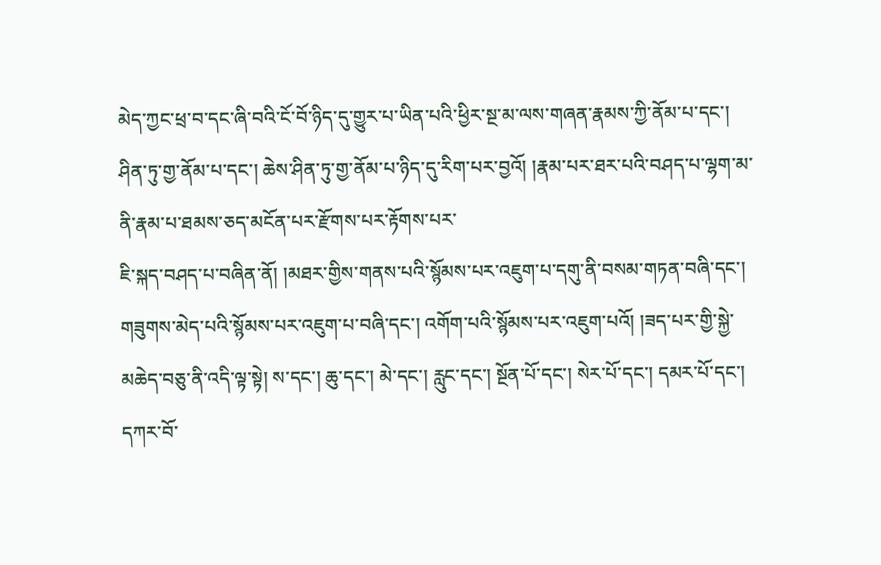མེད་ཀྱང་ཕྲ་བ་དང་ཞི་བའི་ངོ་བོ་ཉིད་དུ་གྱུར་པ་ཡིན་པའི་ཕྱིར་སྔ་མ་ལས་གཞན་རྣམས་ཀྱི་ནོམ་པ་དང་། ཤིན་ཏུ་གྱ་ནོམ་པ་དང་། ཆེས་ཤིན་ཏུ་གྱ་ནོམ་པ་ཉིད་དུ་རིག་པར་བྱའོ། །རྣམ་པར་ཐར་པའི་བཤད་པ་ལྷག་མ་ནི་རྣམ་པ་ཐམས་ཅད་མངོན་པར་རྫོགས་པར་རྟོགས་པར་
ཇི་སྐད་བཤད་པ་བཞིན་ནོ། །མཐར་གྱིས་གནས་པའི་སྙོམས་པར་འཇུག་པ་དགུ་ནི་བསམ་གཏན་བཞི་དང་། གཟུགས་མེད་པའི་སྙོམས་པར་འཇུག་པ་བཞི་དང་། འགོག་པའི་སྙོམས་པར་འཇུག་པའོ། །ཟད་པར་གྱི་སྐྱེ་མཆེད་བཅུ་ནི་འདི་ལྟ་སྟེ། ས་དང་། ཆུ་དང་། མེ་དང་། རླུང་དང་། སྔོན་པོ་དང་། སེར་པོ་དང་། དམར་པོ་དང་། དཀར་བོ་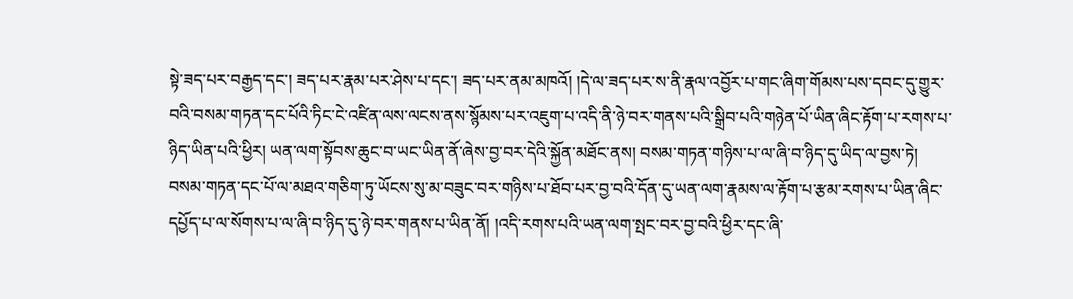སྟེ་ཟད་པར་བརྒྱད་དང་། ཟད་པར་རྣམ་པར་ཤེས་པ་དང་། ཟད་པར་ནམ་མཁའོ། །དེ་ལ་ཟད་པར་ས་ནི་རྣལ་འབྱོར་པ་གང་ཞིག་གོམས་པས་དབང་དུ་གྱུར་བའི་བསམ་གཏན་དང་པོའི་ཏིང་ངེ་འཛིན་ལས་ལངས་ནས་སྙོམས་པར་འཇུག་པ་འདི་ནི་ཉེ་བར་གནས་པའི་སྒྲིབ་པའི་གཉེན་པོ་ཡིན་ཞིང་རྟོག་པ་རགས་པ་ཉིད་ཡིན་པའི་ཕྱིར། ཡན་ལག་སྟོབས་ཆུང་བ་ཡང་ཡིན་ནོ་ཞེས་བྱ་བར་དེའི་སྐྱོན་མཐོང་ནས། བསམ་གཏན་གཉིས་པ་ལ་ཞི་བ་ཉིད་དུ་ཡིད་ལ་བྱས་ཏེ། བསམ་གཏན་དང་པོ་ལ་མཐའ་གཅིག་ཏུ་ཡོངས་སུ་མ་བཟུང་བར་གཉིས་པ་ཐོབ་པར་བྱ་བའི་དོན་དུ་ཡན་ལག་རྣམས་ལ་རྟོག་པ་རྩམ་རགས་པ་ཡིན་ཞིང་དཔྱོད་པ་ལ་སོགས་པ་ལ་ཞི་བ་ཉིད་དུ་ཉེ་བར་གནས་པ་ཡིན་ནོ། །འདི་རགས་པའི་ཡན་ལག་སྤང་བར་བྱ་བའི་ཕྱིར་དང་ཞི་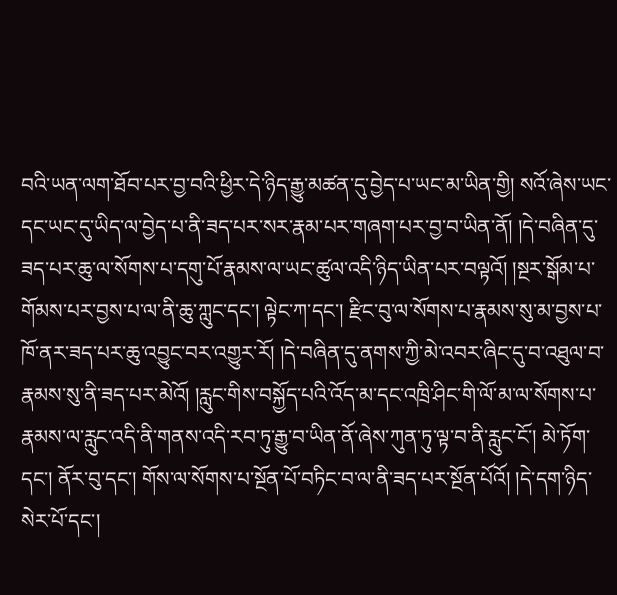བའི་ཡན་ལག་ཐོབ་པར་བྱ་བའི་ཕྱིར་དེ་ཉིད་རྒྱུ་མཚན་དུ་བྱེད་པ་ཡང་མ་ཡིན་གྱི། སའོ་ཞེས་ཡང་དང་ཡང་དུ་ཡིད་ལ་བྱེད་པ་ནི་ཟད་པར་སར་རྣམ་པར་གཞག་པར་བྱ་བ་ཡིན་ནོ། །དེ་བཞིན་དུ་ཟད་པར་ཆུ་ལ་སོགས་པ་དགུ་པོ་རྣམས་ལ་ཡང་ཚུལ་འདི་ཉིད་ཡིན་པར་བལྟའོ། །སྔར་སྒོམ་པ་གོམས་པར་བྱས་པ་ལ་ནི་ཆུ་ཀླུང་དང་། ལྟེང་ཀ་དང་། རྫིང་བུ་ལ་སོགས་པ་རྣམས་སུ་མ་བྱས་པ་ཁོ་ནར་ཟད་པར་ཆུ་འབྱུང་བར་འགྱུར་རོ། །དེ་བཞིན་དུ་ནགས་ཀྱི་མེ་འབར་ཞིང་དུ་བ་འཐུལ་བ་རྣམས་སུ་ནི་ཟད་པར་མེའོ། །རླུང་གིས་བསྐྱོད་པའི་འོད་མ་དང་འཁྲི་ཤིང་གི་ལོ་མ་ལ་སོགས་པ་རྣམས་ལ་རླུང་འདི་ནི་གནས་འདི་རབ་ཏུ་རྒྱུ་བ་ཡིན་ནོ་ཞེས་ཀུན་ཏུ་ལྟ་བ་ནི་རླུང་ངོ་། མེ་ཏོག་དང་། ནོར་བུ་དང་། གོས་ལ་སོགས་པ་སྔོན་པོ་བཏིང་བ་ལ་ནི་ཟད་པར་སྔོན་པོའོ། །དེ་དག་ཉིད་སེར་པོ་དང་།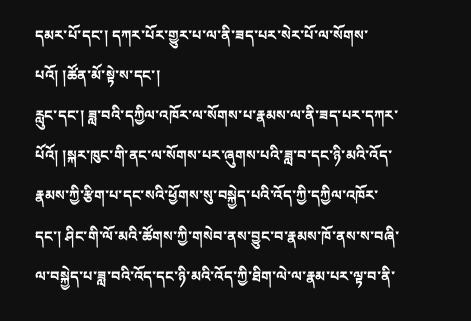དམར་པོ་དང་། དཀར་པོར་གྱུར་པ་ལ་ནི་ཟད་པར་སེར་པོ་ལ་སོགས་པའོ། །ཚོན་མོ་སྟེ་ས་དང་།
རླུང་དང་། ཟླ་བའི་དཀྱིལ་འཁོར་ལ་སོགས་པ་རྣམས་ལ་ནི་ཟད་པར་དཀར་པོའོ། །སྐར་ཁུང་གི་ནང་ལ་སོགས་པར་ཞུགས་པའི་ཟླ་བ་དང་ཉི་མའི་འོད་རྣམས་ཀྱི་རྩིག་པ་དང་སའི་ཕྱོགས་སུ་བསྐྱེད་པའི་འོད་ཀྱི་དཀྱིལ་འཁོར་དང་། ཤིང་གི་ལོ་མའི་ཚོགས་ཀྱི་གསེབ་ནས་བྱུང་བ་རྣམས་ཁོ་ནས་ས་བཞི་ལ་བསྐྱེད་པ་ཟླ་བའི་འོད་དང་ཉི་མའི་འོད་ཀྱི་ཐིག་ལེ་ལ་རྣམ་པར་ལྟ་བ་ནི་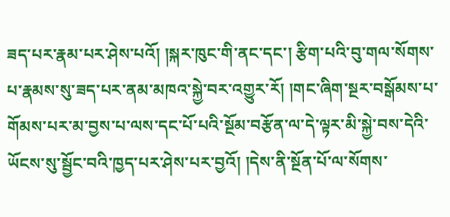ཟད་པར་རྣམ་པར་ཤེས་པའོ། །སྐར་ཁུང་གི་ནང་དང་། རྩིག་པའི་བུ་གལ་སོགས་པ་རྣམས་སུ་ཟད་པར་ནམ་མཁའ་སྐྱེ་བར་འགྱུར་རོ། །གང་ཞིག་སྔར་བསྒོམས་པ་གོམས་པར་མ་བྱས་པ་ལས་དང་པོ་པའི་སྔོམ་བརྩོན་ལ་དེ་ལྟར་མི་སྐྱེ་བས་དེའི་ཡོངས་སུ་སྦྱོང་བའི་ཁྱད་པར་ཤེས་པར་བྱའོ། །དེས་ནི་སྔོན་པོ་ལ་སོགས་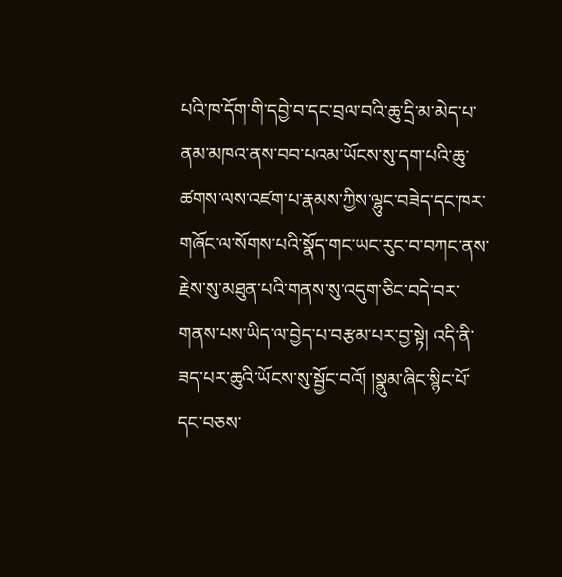པའི་ཁ་དོག་གི་དབྱེ་བ་དང་བྲལ་བའི་ཆུ་དྲི་མ་མེད་པ་ནམ་མཁའ་ནས་བབ་པའམ་ཡོངས་སུ་དག་པའི་ཆུ་ཚགས་ལས་འཛག་པ་རྣམས་ཀྱིས་ལྷུང་བཟེད་དང་ཁར་གཞོང་ལ་སོགས་པའི་སྣོད་གང་ཡང་རུང་བ་བཀང་ནས་རྗེས་སུ་མཐུན་པའི་གནས་སུ་འདུག་ཅིང་བདེ་བར་གནས་པས་ཡིད་ལ་བྱེད་པ་བརྩམ་པར་བྱ་སྟེ། འདི་ནི་ཟད་པར་ཆུའི་ཡོངས་སུ་སྦྱོང་བའོ། །སྣུམ་ཞིང་སྙིང་པོ་དང་བཅས་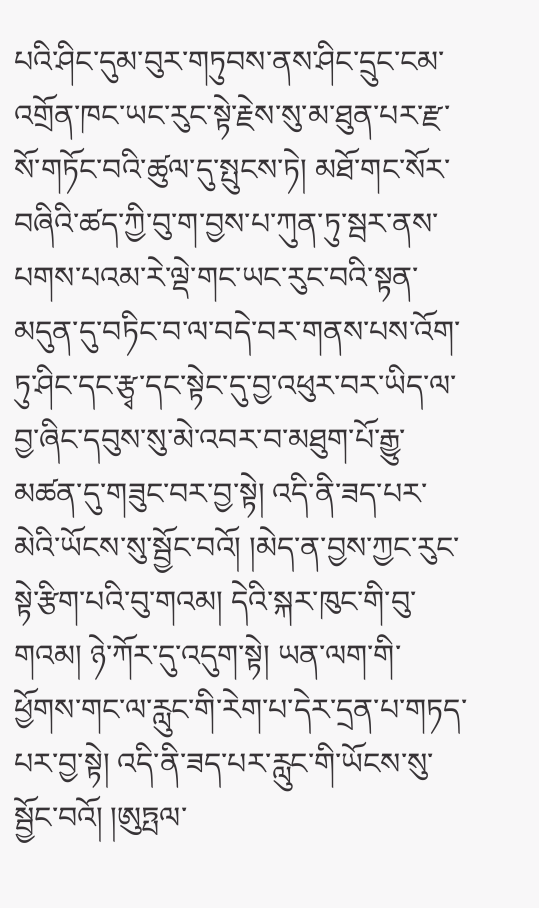པའི་ཤིང་དུམ་བུར་གཏུབས་ནས་ཤིང་དྲུང་ངམ་འགྲོན་ཁང་ཡང་རུང་སྟེ་རྗེས་སུ་མ་ཐུན་པར་རྫ་སོ་གཏོང་བའི་ཚུལ་དུ་སྤུངས་ཏེ། མཐོ་གང་སོར་བཞིའི་ཚད་ཀྱི་བུ་ག་བྱས་པ་ཀུན་ཏུ་སྦར་ནས་པགས་པའམ་རེ་ལྡེ་གང་ཡང་རུང་བའི་སྟན་མདུན་དུ་བཏིང་བ་ལ་བདེ་བར་གནས་པས་འོག་ཏུ་ཤིང་དང་རྩྭ་དང་སྟེང་དུ་བྱ་འཕུར་བར་ཡིད་ལ་བྱ་ཞིང་དབུས་སུ་མེ་འབར་བ་མཐུག་པོ་རྒྱུ་མཚན་དུ་གཟུང་བར་བྱ་སྟེ། འདི་ནི་ཟད་པར་མེའི་ཡོངས་སུ་སྦྱོང་བའོ། །མེད་ན་བྱས་ཀྱང་རུང་སྟེ་རྩིག་པའི་བུ་གའམ། དེའི་སྐར་ཁུང་གི་བུ་གའམ། ཉེ་ཀོར་དུ་འདུག་སྟེ། ཡན་ལག་གི་ཕྱོགས་གང་ལ་རླུང་གི་རེག་པ་དེར་དྲན་པ་གཏད་པར་བྱ་སྟེ། འདི་ནི་ཟད་པར་རླུང་གི་ཡོངས་སུ་སྦྱོང་བའོ། །ཨུཏྤལ་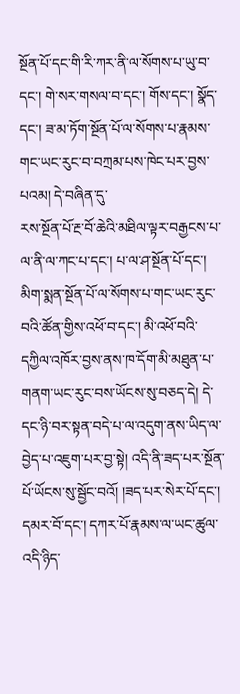སྔོན་པོ་དང་གི་རི་ཀར་ནི་ལ་སོགས་པ་ཡུ་བ་དང་། གེ་སར་གསལ་བ་དང་། གོས་དང་། སྣོད་དང་། ཟ་མ་ཏོག་སྔོན་པོ་ལ་སོགས་པ་རྣམས་གང་ཡང་རུང་བ་བཀྲམ་པས་ཁེང་པར་བྱས་པའམ། དེ་བཞིན་དུ་
རས་སྔོན་པོ་རྔ་བོ་ཆེའི་མཐིལ་ལྟར་བརྒྱངས་པ་ལ་ནི་ལ་ཀང་པ་དང་། པ་ལ་ཤ་སྔོན་པོ་དང་། མིག་སྨན་སྔོན་པོ་ལ་སོགས་པ་གང་ཡང་རུང་བའི་ཚོན་གྱིས་འཕོ་བ་དང་། མི་འཕོ་བའི་དཀྱིལ་འཁོར་བྱས་ནས་ཁ་དོག་མི་མཐུན་པ་གནག་ཡང་རུང་བས་ཡོངས་སུ་བཅད་དེ། དེ་དང་ཉི་བར་སྟན་བདེ་པ་ལ་འདུག་ནས་ཡིད་ལ་བྱེད་པ་འཇུག་པར་བྱ་སྟེ། འདི་ནི་ཟད་པར་སྔོན་པོ་ཡོངས་སུ་སྦྱོང་བའོ། །ཟད་པར་སེར་པོ་དང་། དམར་བོ་དང་། དཀར་པོ་རྣམས་ལ་ཡང་ཚུལ་འདི་ཉིད་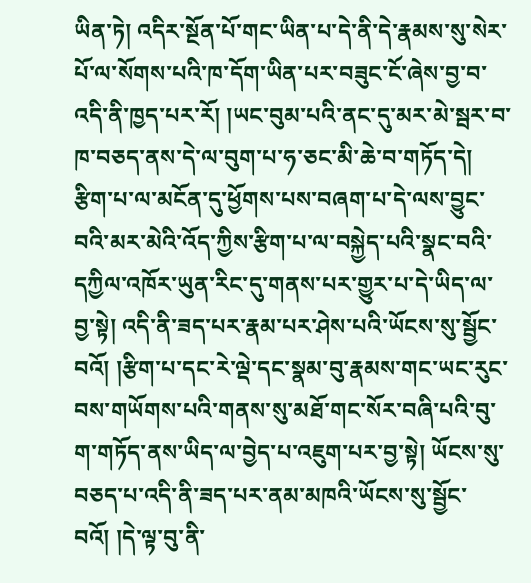ཡིན་ཏེ། འདིར་སྔོན་པོ་གང་ཡིན་པ་དེ་ནི་དེ་རྣམས་སུ་སེར་པོ་ལ་སོགས་པའི་ཁ་དོག་ཡིན་པར་བཟུང་ངོ་ཞེས་བྱ་བ་འདི་ནི་ཁྱད་པར་རོ། །ཡང་བུམ་པའི་ནང་དུ་མར་མེ་སྦར་བ་ཁ་བཅད་ནས་དེ་ལ་བུག་པ་ཧ་ཅང་མི་ཆེ་བ་གཏོད་དེ། རྩིག་པ་ལ་མངོན་དུ་ཕྱོགས་པས་བཞག་པ་དེ་ལས་བྱུང་བའི་མར་མེའི་འོད་ཀྱིས་རྩིག་པ་ལ་བསྐྱེད་པའི་སྣང་བའི་དཀྱིལ་འཁོར་ཡུན་རིང་དུ་གནས་པར་གྱུར་པ་དེ་ཡིད་ལ་བྱ་སྟེ། འདི་ནི་ཟད་པར་རྣམ་པར་ཤེས་པའི་ཡོངས་སུ་སྦྱོང་བའོ། །རྩིག་པ་དང་རེ་ལྡེ་དང་སྣམ་བུ་རྣམས་གང་ཡང་རུང་བས་གཡོགས་པའི་གནས་སུ་མཐོ་གང་སོར་བཞི་པའི་བུ་ག་གཏོད་ནས་ཡིད་ལ་བྱེད་པ་འཇུག་པར་བྱ་སྟེ། ཡོངས་སུ་བཅད་པ་འདི་ནི་ཟད་པར་ནམ་མཁའི་ཡོངས་སུ་སྦྱོང་བའོ། །དེ་ལྟ་བུ་ནི་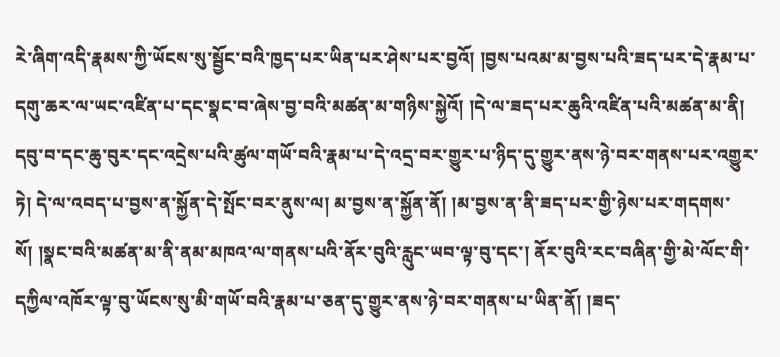རེ་ཞིག་འདི་རྣམས་ཀྱི་ཡོངས་སུ་སྦྱོང་བའི་ཁྱད་པར་ཡིན་པར་ཤེས་པར་བྱའོ། །བྱས་པའམ་མ་བྱས་པའི་ཟད་པར་དེ་རྣམ་པ་དགུ་ཆར་ལ་ཡང་འཛིན་པ་དང་སྣང་བ་ཞེས་བྱ་བའི་མཚན་མ་གཉིས་སྐྱེའོ། །དེ་ལ་ཟད་པར་ཆུའི་འཛིན་པའི་མཚན་མ་ནི། དབུ་བ་དང་ཆུ་བུར་དང་འདྲེས་པའི་ཚུལ་གཡོ་བའི་རྣམ་པ་དེ་འདྲ་བར་གྱུར་པ་ཉིད་དུ་གྱུར་ནས་ཉེ་བར་གནས་པར་འགྱུར་ཏེ། དེ་ལ་འབད་པ་བྱས་ན་སྐྱོན་དེ་སྤོང་བར་ནུས་ལ། མ་བྱས་ན་སྐྱོན་ནོ། །མ་བྱས་ན་ནི་ཟད་པར་གྱི་ཉེས་པར་གདགས་སོ། །སྣང་བའི་མཚན་མ་ནི་ནམ་མཁའ་ལ་གནས་པའི་ནོར་བུའི་རླུང་ཡབ་ལྟ་བུ་དང་། ནོར་བུའི་རང་བཞིན་གྱི་མེ་ལོང་གི་དཀྱིལ་འཁོར་ལྟ་བུ་ཡོངས་སུ་མི་གཡོ་བའི་རྣམ་པ་ཅན་དུ་གྱུར་ནས་ཉེ་བར་གནས་པ་ཡིན་ནོ། །ཟད་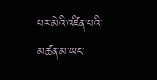པར་མེའི་འཛིན་པའི་མཚན་མ་ཡང་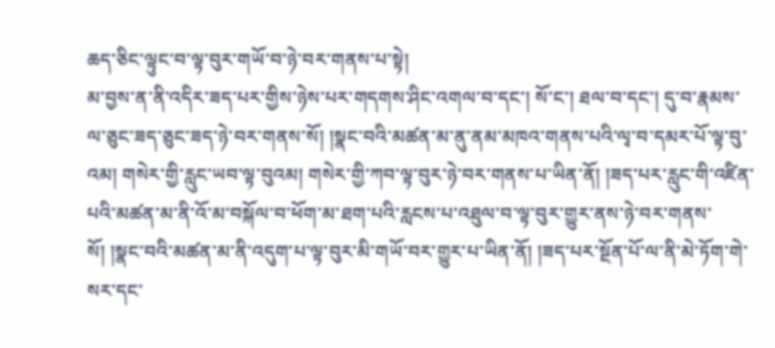ཆད་ཅིང་ལྟུང་བ་ལྟ་བུར་གཡོ་བ་ཉེ་བར་གནས་པ་སྟེ།
མ་བྱས་ན་ནི་འདིར་ཟད་པར་གྱིས་ཉེས་པར་གདགས་ཤིང་འགལ་བ་དང་། སོ་ང་། ཐལ་བ་དང་། དུ་བ་རྣམས་ལ་ཅུང་ཟད་ཅུང་ཟད་ཉེ་བར་གནས་སོ། །སྣང་བའི་མཚན་མ་ནུ་ནམ་མཁའ་གནས་པའི་ལྭ་བ་དམར་པོ་ལྟ་བུ་འམ། གསེར་གྱི་རླུང་ཡབ་ལྟ་བུའམ། གསེར་གྱི་ཀབ་ལྟ་བུར་ཉེ་བར་གནས་པ་ཡིན་ནོ། །ཟད་པར་རླུང་གི་འཛིན་པའི་མཚན་མ་ནི་འོ་མ་བསྐོལ་བ་ཕོག་མ་ཐག་པའི་རླངས་པ་འཐུལ་བ་ལྟ་བུར་གྱུར་ནས་ཉེ་བར་གནས་སོ། །སྣང་བའི་མཚན་མ་ནི་འདུག་པ་ལྟ་བུར་མི་གཡོ་བར་གྱུར་པ་ཡིན་ནོ། །ཟད་པར་སྔོན་པོ་ལ་ནི་མེ་ཏོག་གེ་སར་དང་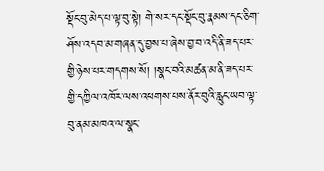སྡོང་བུ་མེད་པ་ལྟ་བུ་སྟེ། གེ་སར་དང་སྡོང་བུ་རྣམས་དང་ཅིག་ཤོས་འདབ་མ་གཞན་དུ་བྱས་པ་ཞེས་བྱ་བ་འདི་ནི་ཟད་པར་གྱི་ཉེས་པར་གདགས་སོ། །སྣང་བའི་མཚན་མ་ནི་ཟད་པར་གྱི་དཀྱིལ་འཁོར་ལས་འཕགས་པས་ནོར་བུའི་རླུང་ཡབ་ལྟ་བུ་ནམ་མཁའ་ལ་སྣང་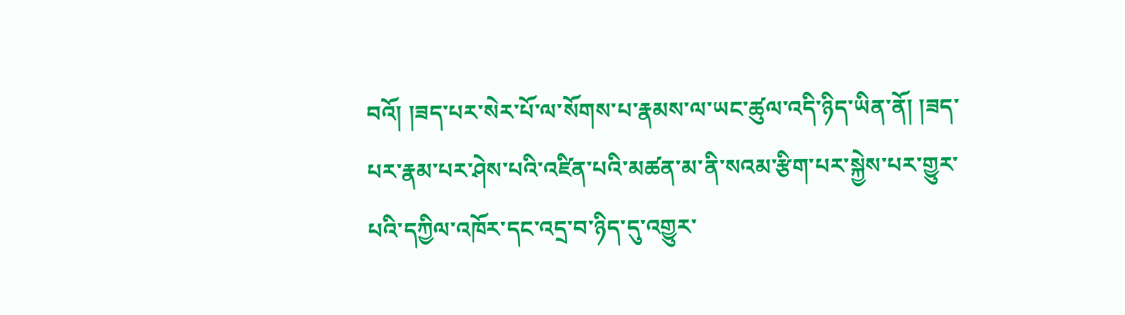བའོ། །ཟད་པར་སེར་པོ་ལ་སོགས་པ་རྣམས་ལ་ཡང་ཚུལ་འདི་ཉིད་ཡིན་ནོ། །ཟད་པར་རྣམ་པར་ཤེས་པའི་འཛིན་པའི་མཚན་མ་ནི་སའམ་རྩིག་པར་སྐྱེས་པར་གྱུར་པའི་དཀྱིལ་འཁོར་དང་འདྲ་བ་ཉིད་དུ་འགྱུར་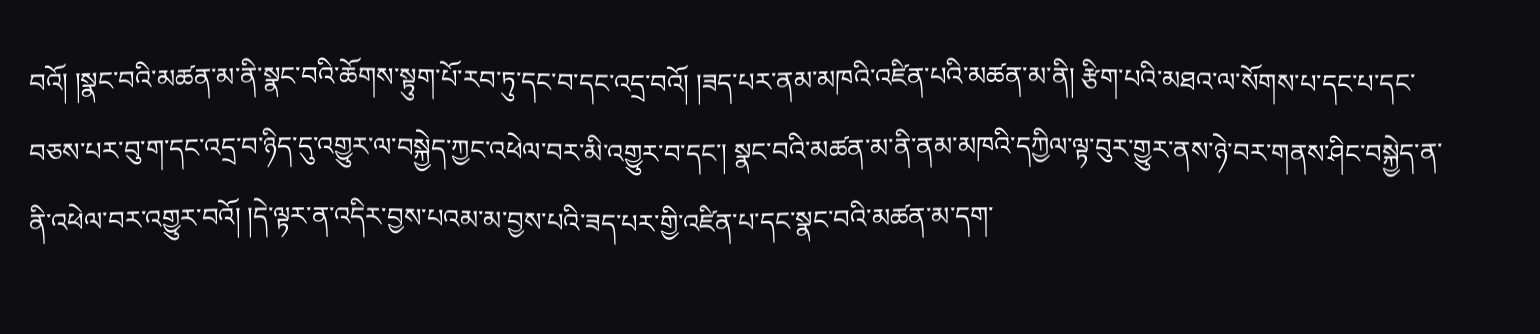བའོ། །སྣང་བའི་མཚན་མ་ནི་སྣང་བའི་ཆོགས་སྟུག་པོ་རབ་ཏུ་དང་བ་དང་འདྲ་བའོ། །ཟད་པར་ནམ་མཁའི་འཛིན་པའི་མཚན་མ་ནི། རྩིག་པའི་མཐའ་ལ་སོགས་པ་དང་པ་དང་བཅས་པར་བུ་ག་དང་འདྲ་བ་ཉིད་དུ་འགྱུར་ལ་བསྐྱེད་ཀྱང་འཕེལ་བར་མི་འགྱུར་བ་དང་། སྣང་བའི་མཚན་མ་ནི་ནམ་མཁའི་དཀྱིལ་ལྟ་བུར་གྱུར་ནས་ཉེ་བར་གནས་ཤིང་བསྐྱེད་ན་ནི་འཕེལ་བར་འགྱུར་བའོ། །དེ་ལྟར་ན་འདིར་བྱས་པའམ་མ་བྱས་པའི་ཟད་པར་གྱི་འཛིན་པ་དང་སྣང་བའི་མཚན་མ་དག་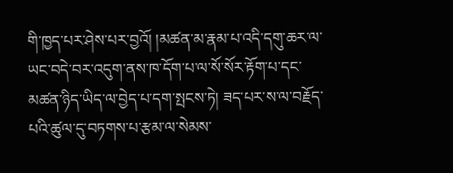གི་ཁྱད་པར་ཤེས་པར་བྱའོ། །མཚན་མ་རྣམ་པ་འདི་དགུ་ཆར་ལ་ཡང་བདེ་བར་འདུག་ནས་ཁ་དོག་པ་ལ་སོ་སོར་རྟོག་པ་དང་མཚན་ཉིད་ཡིད་ལ་བྱེད་པ་དག་སྤངས་ཏེ། ཟད་པར་ས་ལ་བརྗོད་པའི་ཚུལ་དུ་བཏགས་པ་རྩམ་ལ་སེམས་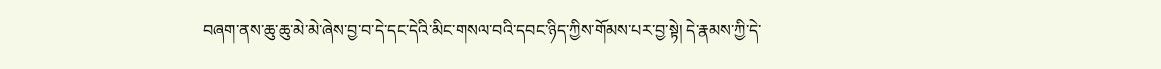བཞག་ནས་ཆུ་ཆུ་མེ་མེ་ཞེས་བྱ་བ་དེ་དང་དེའི་མིང་གསལ་བའི་དབང་ཉིད་ཀྱིས་གོམས་པར་བྱ་སྟེ། དེ་རྣམས་ཀྱི་དེ་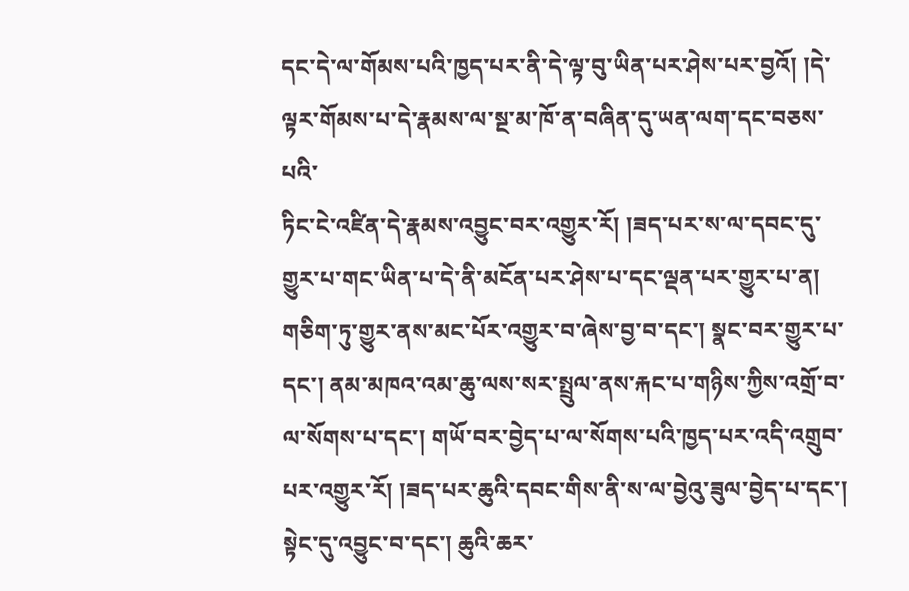དང་དེ་ལ་གོམས་པའི་ཁྱད་པར་ནི་དེ་ལྟ་བུ་ཡིན་པར་ཤེས་པར་བྱའོ། །དེ་ལྟར་གོམས་པ་དེ་རྣམས་ལ་སྔ་མ་ཁོ་ན་བཞིན་དུ་ཡན་ལག་དང་བཅས་པའི་
ཏིང་ངེ་འཛིན་དེ་རྣམས་འབྱུང་བར་འགྱུར་རོ། །ཟད་པར་ས་ལ་དབང་དུ་གྱུར་པ་གང་ཡིན་པ་དེ་ནི་མངོན་པར་ཤེས་པ་དང་ལྡན་པར་གྱུར་པ་ན། གཅིག་ཏུ་གྱུར་ནས་མང་པོར་འགྱུར་བ་ཞེས་བྱ་བ་དང་། སྣང་བར་གྱུར་པ་དང་། ནམ་མཁའ་འམ་ཆུ་ལས་སར་སྤྲུལ་ནས་རྐང་པ་གཉིས་ཀྱིས་འགྲོ་བ་ལ་སོགས་པ་དང་། གཡོ་བར་བྱེད་པ་ལ་སོགས་པའི་ཁྱད་པར་འདི་འགྲུབ་པར་འགྱུར་རོ། །ཟད་པར་ཆུའི་དབང་གིས་ནི་ས་ལ་བྱེའུ་ཟུལ་བྱེད་པ་དང་། སྟེང་དུ་འབྱུང་བ་དང་། ཆུའི་ཆར་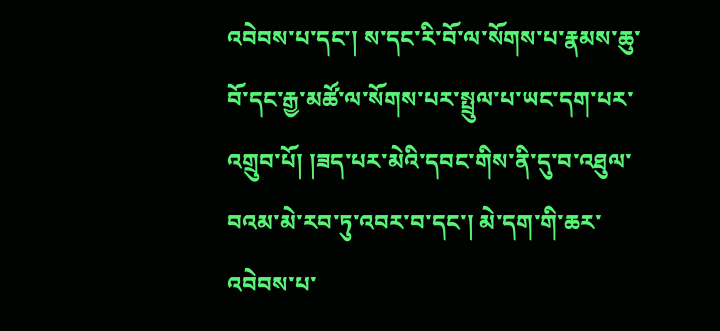འབེབས་པ་དང་། ས་དང་རི་བོ་ལ་སོགས་པ་རྣམས་ཆུ་བོ་དང་རྒྱ་མཚོ་ལ་སོགས་པར་སྤྲུལ་པ་ཡང་དག་པར་འགྲུབ་པོ། །ཟད་པར་མེའི་དབང་གིས་ནི་དུ་བ་འཐུལ་བའམ་མེ་རབ་ཏུ་འབར་བ་དང་། མེ་དག་གི་ཆར་འབེབས་པ་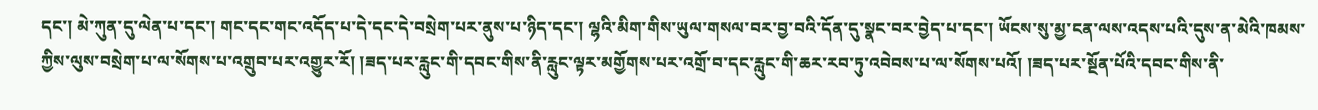དང་། མེ་ཀུན་དུ་ལེན་པ་དང་། གང་དང་གང་འདོད་པ་དེ་དང་དེ་བསྲེག་པར་ནུས་པ་ཉིད་དང་། ལྷའི་མིག་གིས་ཡུལ་གསལ་བར་བྱ་བའི་དོན་དུ་སྣང་བར་བྱེད་པ་དང་། ཡོངས་སུ་མྱ་ངན་ལས་འདས་པའི་དུས་ན་མེའི་ཁམས་ཀྱིས་ལུས་བསྲེག་པ་ལ་སོགས་པ་འགྲུབ་པར་འགྱུར་རོ། །ཟད་པར་རླུང་གི་དབང་གིས་ནི་རླུང་ལྟར་མགྱོགས་པར་འགྲོ་བ་དང་རླུང་གི་ཆར་རབ་ཏུ་འབེབས་པ་ལ་སོགས་པའོ། །ཟད་པར་སྔོན་པོའི་དབང་གིས་ནི་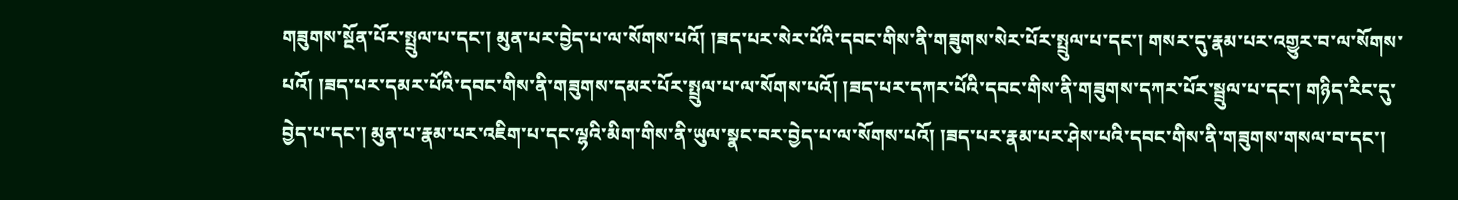གཟུགས་སྔོན་པོར་སྤྲུལ་པ་དང་། མུན་པར་བྱེད་པ་ལ་སོགས་པའོ། །ཟད་པར་སེར་པོའི་དབང་གིས་ནི་གཟུགས་སེར་པོར་སྤྲུལ་པ་དང་། གསར་དུ་རྣམ་པར་འགྱུར་བ་ལ་སོགས་པའོ། །ཟད་པར་དམར་པོའི་དབང་གིས་ནི་གཟུགས་དམར་པོར་སྤྲུལ་པ་ལ་སོགས་པའོ། །ཟད་པར་དཀར་པོའི་དབང་གིས་ནི་གཟུགས་དཀར་པོར་སྦྲུལ་པ་དང་། གཉིད་རིང་དུ་བྱེད་པ་དང་། མུན་པ་རྣམ་པར་འཇིག་པ་དང་ལྷའི་མིག་གིས་ནི་ཡུལ་སྣང་བར་བྱེད་པ་ལ་སོགས་པའོ། །ཟད་པར་རྣམ་པར་ཤེས་པའི་དབང་གིས་ནི་གཟུགས་གསལ་བ་དང་།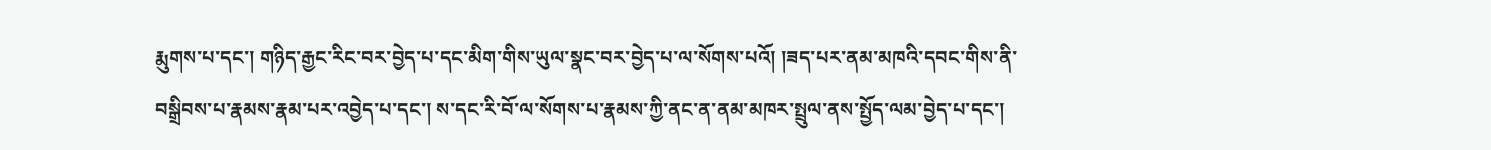རྨུགས་པ་དང་། གཉིད་རྒྱང་རིང་བར་བྱེད་པ་དང་མིག་གིས་ཡུལ་སྣང་བར་བྱེད་པ་ལ་སོགས་པའོ། །ཟད་པར་ནམ་མཁའི་དབང་གིས་ནི་བསྒྲིབས་པ་རྣམས་རྣམ་པར་འབྱེད་པ་དང་། ས་དང་རི་བོ་ལ་སོགས་པ་རྣམས་ཀྱི་ནང་ན་ནམ་མཁར་སྤྲུལ་ནས་སྤྱོད་ལམ་བྱེད་པ་དང་།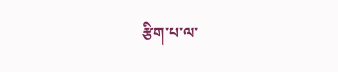རྩིག་པ་ལ་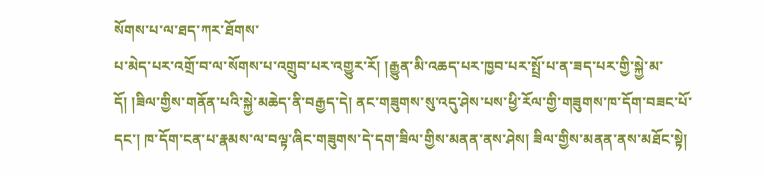སོགས་པ་ལ་ཐད་ཀར་ཐོགས་
པ་མེད་པར་འགྲོ་བ་ལ་སོགས་པ་འགྲུབ་པར་འགྱུར་རོ། །རྒྱུན་མི་འཆད་པར་ཁྱབ་པར་སྤྲོ་པ་ན་ཟད་པར་གྱི་སྐྱེ་མ་དོ། །ཟིལ་གྱིས་གནོན་པའི་སྐྱེ་མཆེད་ནི་བརྒྱད་དེ། ནང་གཟུགས་སུ་འདུ་ཤེས་པས་ཕྱི་རོལ་གྱི་གཟུགས་ཁ་དོག་བཟང་པོ་དང་། ཁ་དོག་ངན་པ་རྣམས་ལ་བལྟ་ཞིང་གཟུགས་དེ་དག་ཟིལ་གྱིས་མནན་ནས་ཤེས། ཟིལ་གྱིས་མནན་ནས་མཐོང་སྟེ།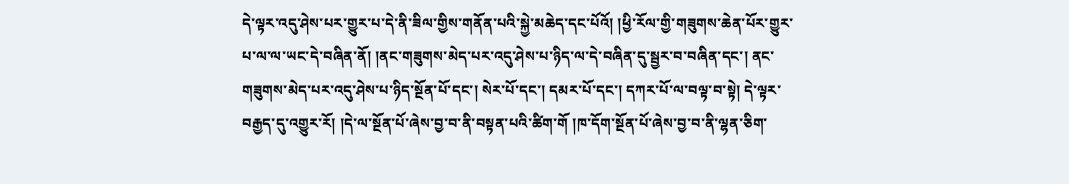དེ་ལྟར་འདུ་ཤེས་པར་གྱུར་པ་དེ་ནི་ཟིལ་གྱིས་གནོན་པའི་སྐྱེ་མཆེད་དང་པོའོ། །ཕྱི་རོལ་གྱི་གཟུགས་ཆེན་པོར་གྱུར་པ་ལ་ལ་ཡང་དེ་བཞིན་ནོ། །ནང་གཟུགས་མེད་པར་འདུ་ཤེས་པ་ཉིད་ལ་དེ་བཞིན་དུ་སྦྱར་བ་བཞིན་དང་། ནང་གཟུགས་མེད་པར་འདུ་ཤེས་པ་ཉིད་སྔོན་པོ་དང་། སེར་པོ་དང་། དམར་པོ་དང་། དཀར་པོ་ལ་བལྟ་བ་སྟེ། དེ་ལྟར་བརྒྱད་དུ་འགྱུར་རོ། །དེ་ལ་སྔོན་པོ་ཞེས་བྱ་བ་ནི་བསྟན་པའི་ཚིག་གོ །ཁ་དོག་སྔོན་པོ་ཞེས་བྱ་བ་ནི་ལྷན་ཅིག་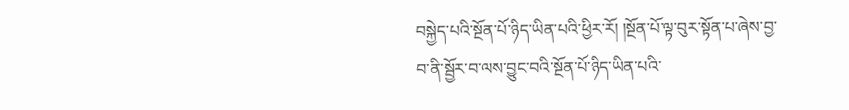བསྐྱེད་པའི་སྔོན་པོ་ཉིད་ཡིན་པའི་ཕྱིར་རོ། །སྔོན་པོ་ལྟ་བུར་སྟོན་པ་ཞེས་བྱ་བ་ནི་སྦྱོར་བ་ལས་བྱུང་བའི་སྔོན་པོ་ཉིད་ཡིན་པའི་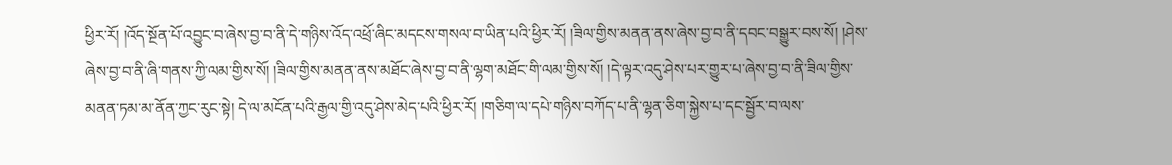ཕྱིར་རོ། །འོད་སྔོན་པོ་འབྱུང་བ་ཞེས་བྱ་བ་ནི་དེ་གཉིས་འོད་འཕྲོ་ཞིང་མདངས་གསལ་བ་ཡིན་པའི་ཕྱིར་རོ། །ཟིལ་གྱིས་མནན་ནས་ཞེས་བྱ་བ་ནི་དབང་བསྒྱུར་བས་སོ། །ཤེས་ཞེས་བྱ་བ་ནི་ཞི་གནས་ཀྱི་ལམ་གྱིས་སོ། །ཟིལ་གྱིས་མནན་ནས་མཐོང་ཞེས་བྱ་བ་ནི་ལྷག་མཐོང་གི་ལམ་གྱིས་སོ། །དེ་ལྟར་འདུ་ཤེས་པར་གྱུར་པ་ཞེས་བྱ་བ་ནི་ཟིལ་གྱིས་མནན་ཏམ་མ་ནོན་ཀྱང་རུང་སྟེ། དེ་ལ་མངོན་པའི་རྒྱལ་གྱི་འདུ་ཤེས་མེད་པའི་ཕྱིར་རོ། །གཅིག་ལ་དཔེ་གཉིས་བཀོད་པ་ནི་ལྷན་ཅིག་སྐྱེས་པ་དང་སྦྱོར་བ་ལས་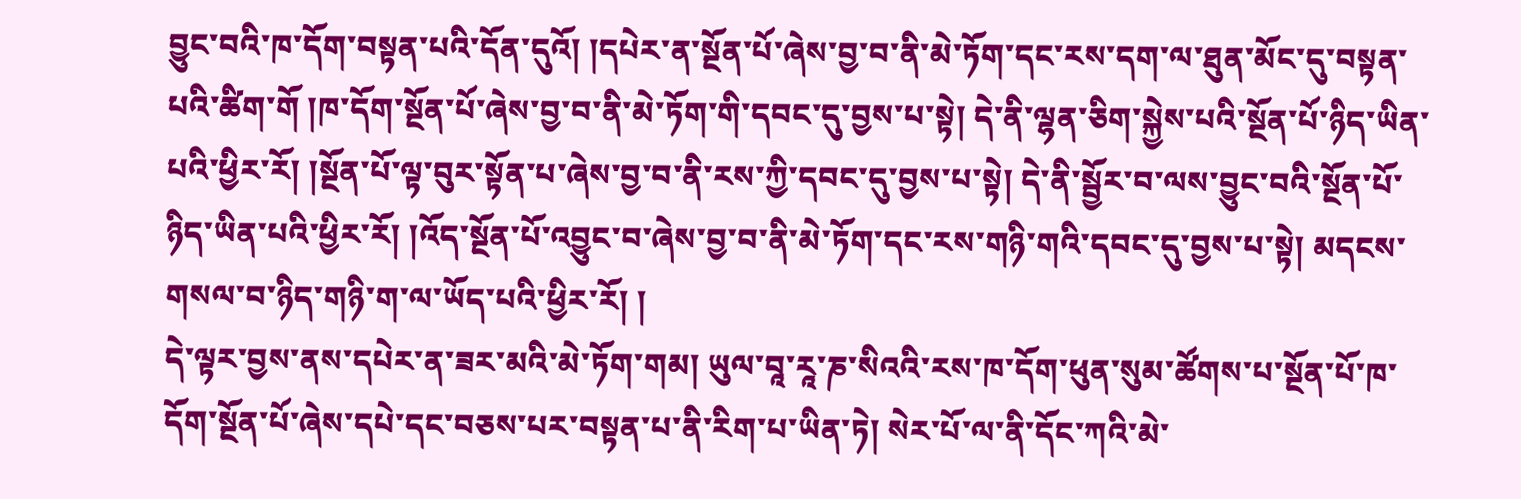བྱུང་བའི་ཁ་དོག་བསྟན་པའི་དོན་དུའོ། །དཔེར་ན་སྔོན་པོ་ཞེས་བྱ་བ་ནི་མེ་ཏོག་དང་རས་དག་ལ་ཐུན་མོང་དུ་བསྟན་པའི་ཚིག་གོ །ཁ་དོག་སྔོན་པོ་ཞེས་བྱ་བ་ནི་མེ་ཏོག་གི་དབང་དུ་བྱས་པ་སྟེ། དེ་ནི་ལྷན་ཅིག་སྐྱེས་པའི་སྔོན་པོ་ཉིད་ཡིན་པའི་ཕྱིར་རོ། །སྔོན་པོ་ལྟ་བུར་སྟོན་པ་ཞེས་བྱ་བ་ནི་རས་ཀྱི་དབང་དུ་བྱས་པ་སྟེ། དེ་ནི་སྦྱོར་བ་ལས་བྱུང་བའི་སྔོན་པོ་ཉིད་ཡིན་པའི་ཕྱིར་རོ། །འོད་སྔོན་པོ་འབྱུང་བ་ཞེས་བྱ་བ་ནི་མེ་ཏོག་དང་རས་གཉི་གའི་དབང་དུ་བྱས་པ་སྟེ། མདངས་གསལ་བ་ཉིད་གཉི་ག་ལ་ཡོད་པའི་ཕྱིར་རོ། །
དེ་ལྟར་བྱས་ནས་དཔེར་ན་ཟར་མའི་མེ་ཏོག་གམ། ཡུལ་བཱ་རཱ་ཎ་སིའའི་རས་ཁ་དོག་ཕུན་སུམ་ཚོགས་པ་སྔོན་པོ་ཁ་དོག་སྔོན་པོ་ཞེས་དཔེ་དང་བཅས་པར་བསྟན་པ་ནི་རིག་པ་ཡིན་ཏེ། སེར་པོ་ལ་ནི་དོང་ཀའི་མེ་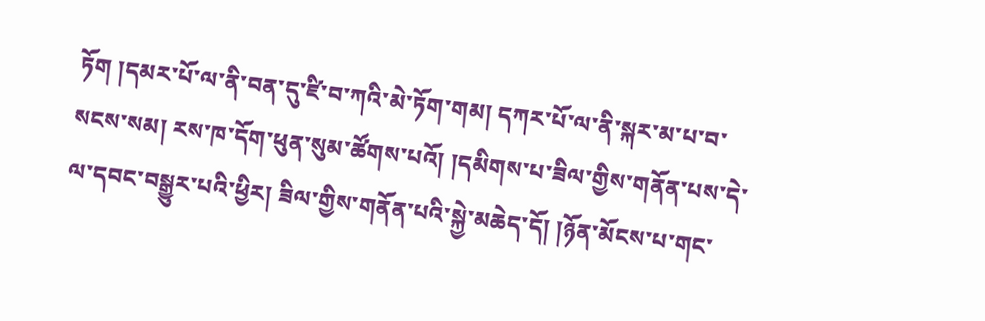ཏོག །དམར་པོ་ལ་ནི་བན་དུ་ཛི་བ་ཀའི་མེ་ཏོག་གམ། དཀར་པོ་ལ་ནི་སྐར་མ་པ་བ་སངས་སམ། རས་ཁ་དོག་ཕུན་སུམ་ཚོགས་པའོ། །དམིགས་པ་ཟིལ་གྱིས་གནོན་པས་དེ་ལ་དབང་བསྒྱུར་པའི་ཕྱིར། ཟིལ་གྱིས་གནོན་པའི་སྐྱེ་མཆེད་དོ། །ཉོན་མོངས་པ་གང་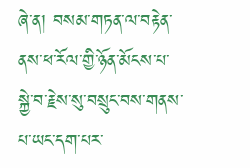ཞེ་ན། བསམ་གཏན་ལ་བརྟེན་ནས་ཕ་རོལ་གྱི་ཉོན་མོངས་པ་སྐྱེ་བ་རྗེས་སུ་བསྲུང་བས་གནས་པ་ཡང་དག་པར་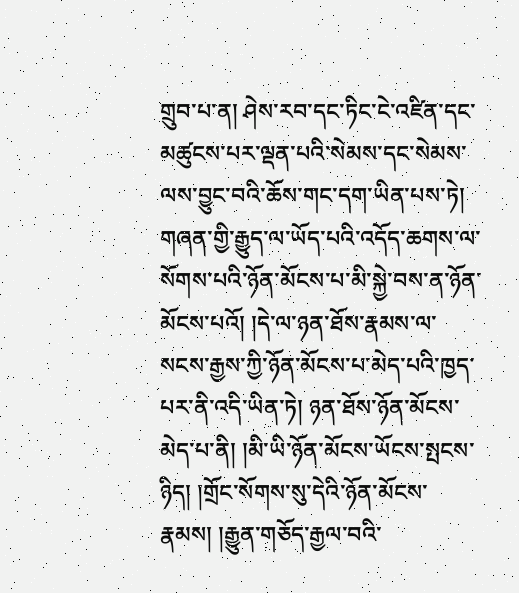གྲུབ་པ་ན། ཤེས་རབ་དང་ཏིང་ངེ་འཛིན་དང་མཚུངས་པར་ལྡན་པའི་སེམས་དང་སེམས་ལས་བྱུང་བའི་ཆོས་གང་དག་ཡིན་པས་ཏེ། གཞན་གྱི་རྒྱུད་ལ་ཡོད་པའི་འདོད་ཆགས་ལ་སོགས་པའི་ཉོན་མོངས་པ་མི་སྐྱེ་བས་ན་ཉོན་མོངས་པའོ། །དེ་ལ་ཉན་ཐོས་རྣམས་ལ་སངས་རྒྱས་ཀྱི་ཉོན་མོངས་པ་མེད་པའི་ཁྱད་པར་ནི་འདི་ཡིན་ཏེ། ཉན་ཐོས་ཉོན་མོངས་མེད་པ་ནི། །མི་ཡི་ཉོན་མོངས་ཡོངས་སྤངས་ཉིད། །གྲོང་སོགས་སུ་དེའི་ཉོན་མོངས་རྣམས། །རྒྱུན་གཅོད་རྒྱལ་བའི་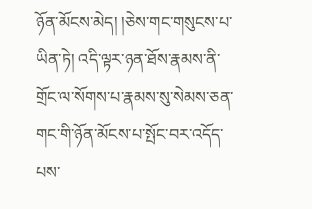ཉོན་མོངས་མེད། །ཅེས་གང་གསུངས་པ་ཡིན་ཏེ། འདི་ལྟར་ཉན་ཐོས་རྣམས་ནི་གྲོང་ལ་སོགས་པ་རྣམས་སུ་སེམས་ཅན་གང་གི་ཉོན་མོངས་པ་སྤོང་བར་འདོད་པས་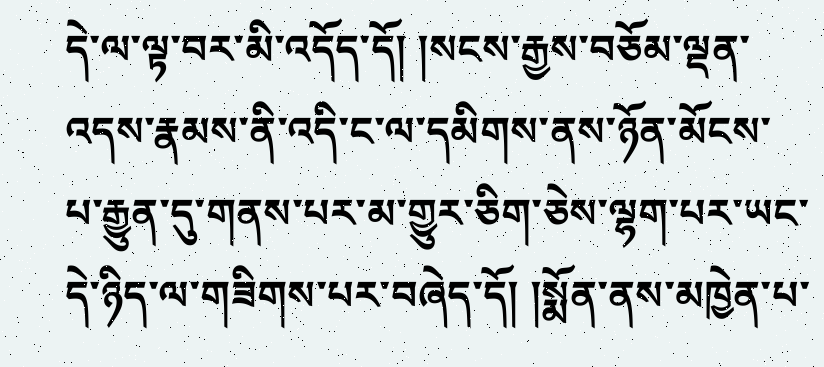དེ་ལ་ལྟ་བར་མི་འདོད་དོ། །སངས་རྒྱས་བཅོམ་ལྡན་འདས་རྣམས་ནི་འདི་ང་ལ་དམིགས་ནས་ཉོན་མོངས་པ་རྒྱུན་དུ་གནས་པར་མ་གྱུར་ཅིག་ཅེས་ལྷག་པར་ཡང་དེ་ཉིད་ལ་གཟིགས་པར་བཞེད་དོ། །སྨོན་ནས་མཁྱེན་པ་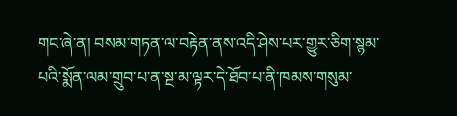གང་ཞེ་ན། བསམ་གཏན་ལ་བརྟེན་ནས་འདི་ཤེས་པར་གྱུར་ཅིག་སྙམ་པའི་སྨོན་ལམ་གྲུབ་པ་ན་སྔ་མ་ལྟར་དེ་ཐོབ་པ་ནི་ཁམས་གསུམ་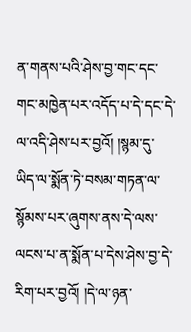ན་གནས་པའི་ཤེས་བྱ་གང་དང་གང་མཁྱེན་པར་འདོད་པ་དེ་དང་དེ་ལ་འདི་ཤེས་པར་བྱའོ། །སྙམ་དུ་ཡིད་ལ་སྨོན་ཏེ་བསམ་གཏན་ལ་སྙོམས་པར་ཞུགས་ནས་དེ་ལས་ལངས་པ་ན་སྨོན་པ་དེས་ཤེས་བྱ་དེ་རིག་པར་བྱའོ། །དེ་ལ་ཉན་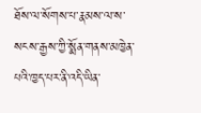ཐོས་ལ་སོགས་པ་རྣམས་ལ་ས་སངས་རྒྱས་ཀྱི་སྨོན་གནས་མཁྱེན་པའི་ཁྱད་པར་ནི་འདི་ཡིན་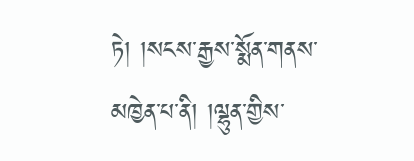ཏེ། །སངས་རྒྱས་སྨོན་གནས་མཁྱེན་པ་ནི། །ལྷུན་གྱིས་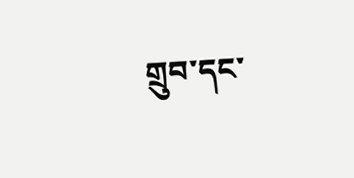གྲུབ་དང་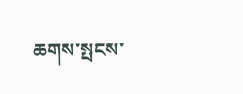ཆགས་སྤངས་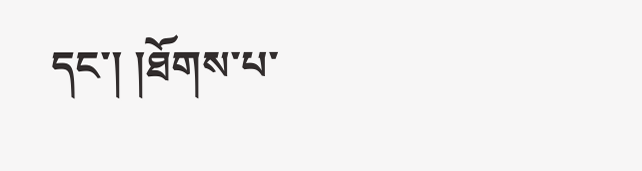དང་། །ཐོགས་པ་